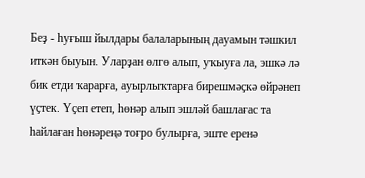Беҙ - һуғыш йылдары балаларының дауамын тәшкил иткән быуын. Уларҙан өлгө алып, уҡыуға ла, эшкә лә бик етди ҡарарға, ауырлыҡтарға бирешмәҫкә өйрәнеп үҫтек. Үҫеп етеп, һөнәр алып эшләй башлағас та һайлаған һөнәреңә тоғро булырға, эште еренә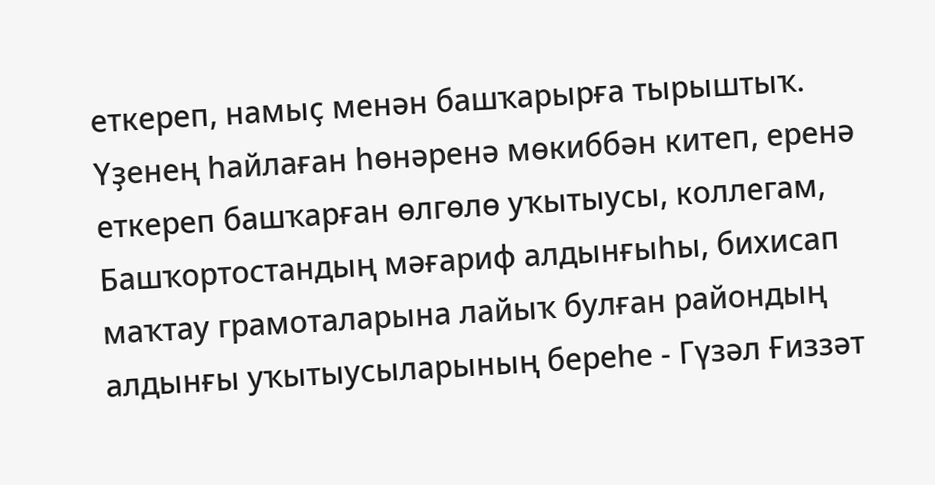еткереп, намыҫ менән башҡарырға тырыштыҡ.
Үҙенең һайлаған һөнәренә мөкиббән китеп, еренә еткереп башҡарған өлгөлө уҡытыусы, коллегам, Башҡортостандың мәғариф алдынғыһы, бихисап маҡтау грамоталарына лайыҡ булған райондың алдынғы уҡытыусыларының береһе - Гүзәл Ғиззәт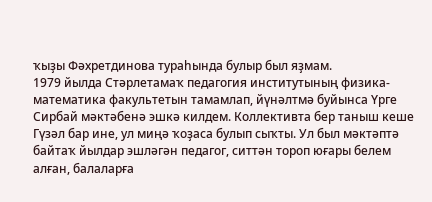ҡыҙы Фәхретдинова тураһында булыр был яҙмам.
1979 йылда Стәрлетамаҡ педагогия институтының физика-математика факультетын тамамлап, йүнәлтмә буйынса Үрге Сирбай мәктәбенә эшкә килдем. Коллективта бер таныш кеше Гүзәл бар ине, ул миңә ҡоҙаса булып сыҡты. Ул был мәктәптә байтаҡ йылдар эшләгән педагог, ситтән тороп юғары белем алған, балаларға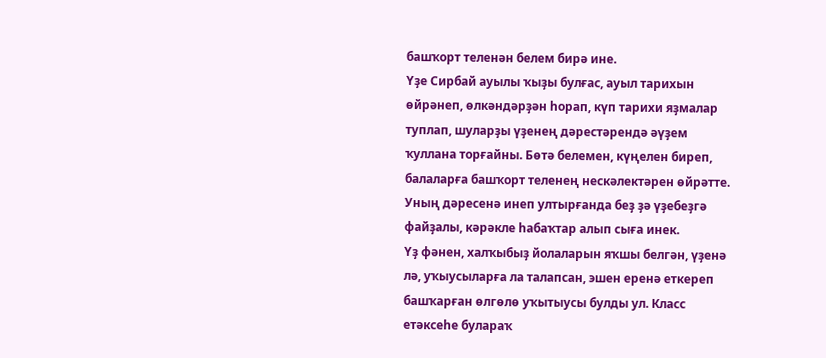башҡорт теленән белем бирә ине.
Үҙе Сирбай ауылы ҡыҙы булғас, ауыл тарихын өйрәнеп, өлкәндәрҙән һорап, күп тарихи яҙмалар туплап, шуларҙы үҙенең дәрестәрендә әүҙем ҡуллана торғайны. Бөтә белемен, күңелен биреп, балаларға башҡорт теленең нескәлектәрен өйрәтте. Уның дәресенә инеп ултырғанда беҙ ҙә үҙебеҙгә файҙалы, кәрәкле һабаҡтар алып сыға инек.
Үҙ фәнен, халҡыбыҙ йолаларын яҡшы белгән, үҙенә лә, уҡыусыларға ла талапсан, эшен еренә еткереп башҡарған өлгөлө уҡытыусы булды ул. Класс етәксеһе булараҡ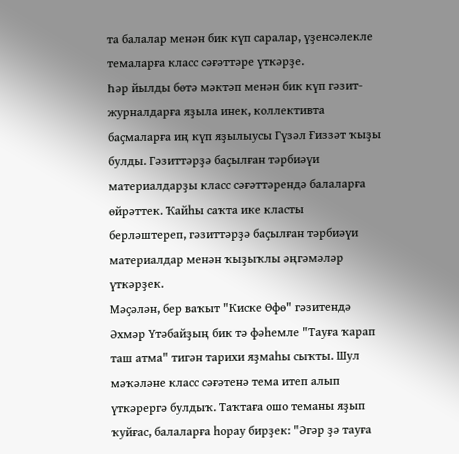та балалар менән бик күп саралар, үҙенсәлекле темаларға класс сәғәттәре үткәрҙе.
Һәр йылды бөтә мәктәп менән бик күп гәзит-журналдарға яҙыла инек, коллективта баҫмаларға иң күп яҙылыусы Гүзәл Ғиззәт ҡыҙы булды. Гәзиттәрҙә баҫылған тәрбиәүи материалдарҙы класс сәғәттәрендә балаларға өйрәттек. Ҡайһы саҡта ике класты берләштереп, гәзиттәрҙә баҫылған тәрбиәүи материалдар менән ҡыҙыҡлы әңгәмәләр үткәрҙек.
Мәҫәлән, бер ваҡыт "Киске Өфө" гәзитендә Әхмәр Үтәбайҙың бик тә фәһемле "Тауға ҡарап таш атма" тигән тарихи яҙмаһы сыҡты. Шул мәҡәләне класс сәғәтенә тема итеп алып үткәрергә булдыҡ. Таҡтаға ошо теманы яҙып ҡуйғас, балаларға һорау бирҙек: "Әгәр ҙә тауға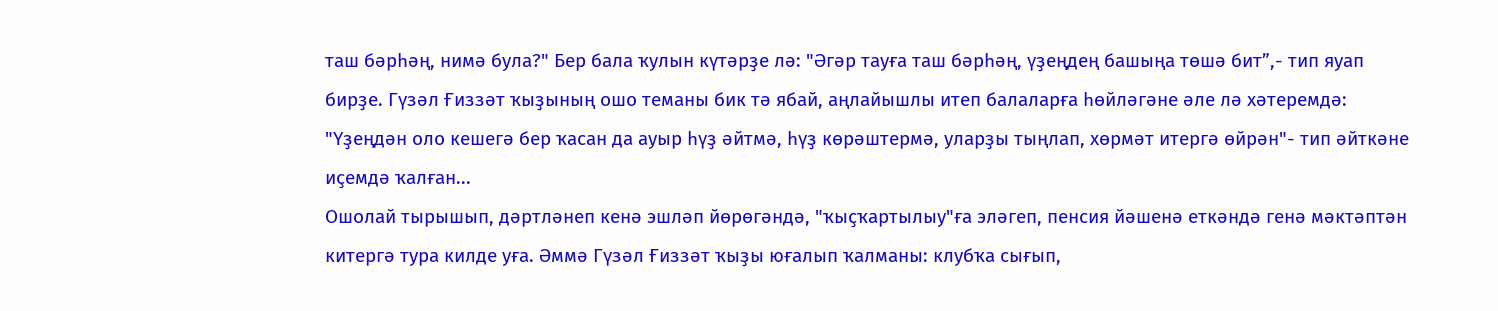таш бәрһәң, нимә була?" Бер бала ҡулын күтәрҙе лә: "Әгәр тауға таш бәрһәң, үҙеңдең башыңа төшә бит”,- тип яуап бирҙе. Гүзәл Ғиззәт ҡыҙының ошо теманы бик тә ябай, аңлайышлы итеп балаларға һөйләгәне әле лә хәтеремдә: "Үҙеңдән оло кешегә бер ҡасан да ауыр һүҙ әйтмә, һүҙ көрәштермә, уларҙы тыңлап, хөрмәт итергә өйрән"- тип әйткәне иҫемдә ҡалған...
Ошолай тырышып, дәртләнеп кенә эшләп йөрөгәндә, "ҡыҫҡартылыу"ға эләгеп, пенсия йәшенә еткәндә генә мәктәптән китергә тура килде уға. Әммә Гүзәл Ғиззәт ҡыҙы юғалып ҡалманы: клубҡа сығып,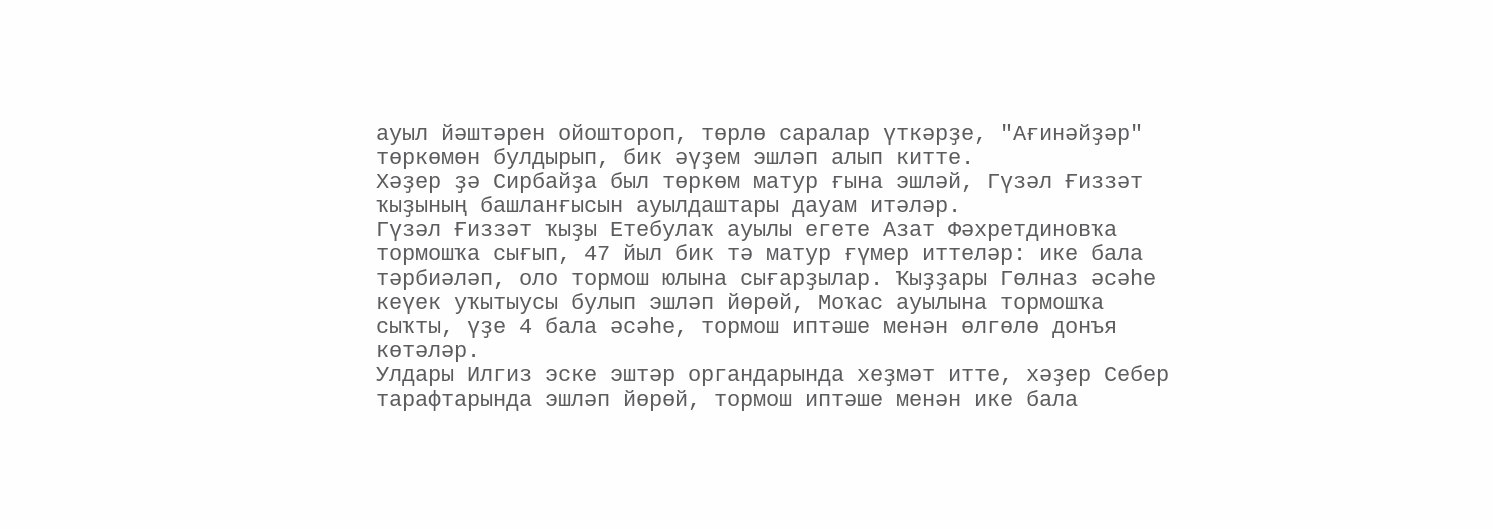ауыл йәштәрен ойоштороп, төрлө саралар үткәрҙе, "Ағинәйҙәр" төркөмөн булдырып, бик әүҙем эшләп алып китте.
Хәҙер ҙә Сирбайҙа был төркөм матур ғына эшләй, Гүзәл Ғиззәт ҡыҙының башланғысын ауылдаштары дауам итәләр.
Гүзәл Ғиззәт ҡыҙы Етебулаҡ ауылы егете Азат Фәхретдиновҡа тормошҡа сығып, 47 йыл бик тә матур ғүмер иттеләр: ике бала тәрбиәләп, оло тормош юлына сығарҙылар. Ҡыҙҙары Гөлназ әсәһе кеүек уҡытыусы булып эшләп йөрөй, Моҡас ауылына тормошҡа сыҡты, үҙе 4 бала әсәһе, тормош иптәше менән өлгөлө донъя көтәләр.
Улдары Илгиз эске эштәр органдарында хеҙмәт итте, хәҙер Себер тарафтарында эшләп йөрөй, тормош иптәше менән ике бала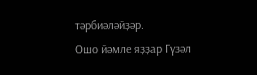тәрбиәләйҙәр.
Ошо йәмле яҙҙар Гүзәл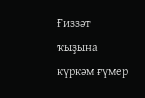Ғиззәт ҡыҙына күркәм ғүмер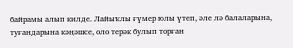байрамы алып килде. Лайыҡлы ғүмер юлы үтеп, әле лә балаларына, туғандарына кәңәшсе, оло терәк булып торған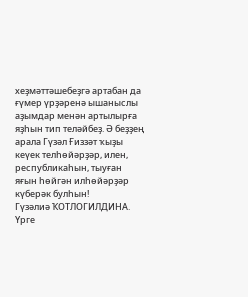хеҙмәттәшебеҙгә артабан да ғүмер үрҙәренә ышаныслы аҙымдар менән артылырға яҙһын тип теләйбеҙ. Ә беҙҙең арала Гүзәл Ғиззәт ҡыҙы кеүек телһөйәрҙәр, илен, республикаһын, тыуған яғын һөйгән илһөйәрҙәр күберәк булһын!
Гүзәлиә ҠОТЛОГИЛДИНА.
Үрге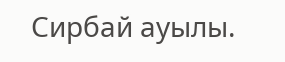Сирбай ауылы.